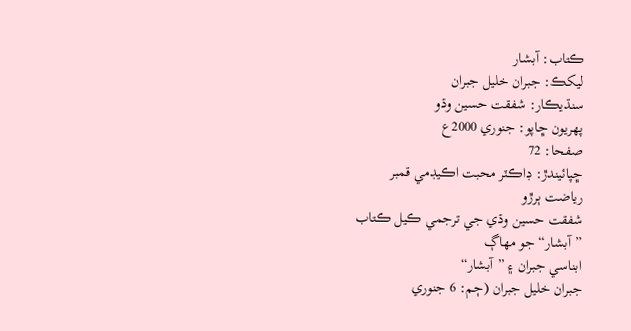ڪتاب: آبشار
ليکڪ: جبران خليل جبران
سنڌيڪار: شفقت حسين وڌو
پهريون ڇاپو: جنوري 2000ع
صفحا: 72
ڇپائيندڙ: ڊاڪٽر محبت اڪيڊمي قمبر
رياضت ٻرڙو
شفقت حسين وڌي جي ترجمي ڪيل ڪتاب
”آبشار“ جو مهاڳ
ابناسي جبران ۽ ”آبشار“
جبران خليل جبران (ڄم: 6 جنوري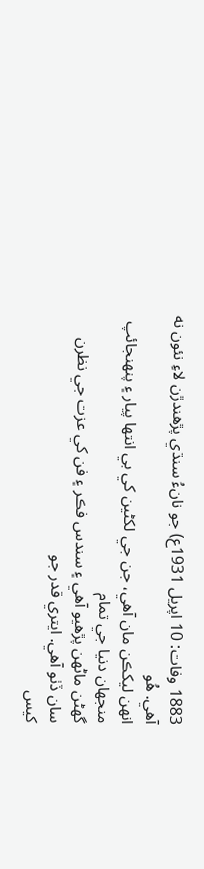1883 وفات: 10 اپريل 1931ع) جو نانءُ سنڌي پڙهندڙن لاءِ نئون نه آهي. هُو
انهن ليکڪن مان آهي، جن جي لکڻين کي بي انتها پيار ۽ پنهنجائپ منجهان دنيا جي تمام
گھڻن ماڻهن پڙهيو آهي ۽ سندس فڪر ۽ فن کي عزت جي نظرن سان ڏٺو آهي. ايتري قدر جو
کيس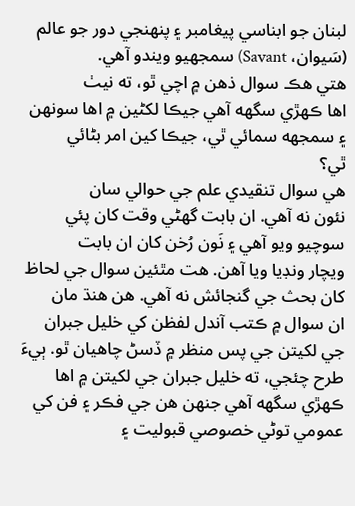لبنان جو ابناسي پيغامبر ۽ پنهنجي دور جو عالم (سَيوان، Savant) سمجهيو ويندو آهي.
هتي هڪ سوال ذهن ۾ اچي ٿو، ته نيٺ
اها ڪهڙي سگهه آهي جيڪا لکڻين ۾ اها سونهن ۽ سمجهه سمائي ٿي، جيڪا کين امر بڻائي
ٿي؟
هي سوال تنقيدي علم جي حوالي سان
نئون نه آهي. ان بابت گھڻي وقت کان پئي سوچيو ويو آهي ۽ نَون رُخن کان ان بابت
ويچار ونڊيا ويا آهن. هت مٿئين سوال جي لحاظ کان بحث جي گنجائش نه آهي. هن هنڌ مان
ان سوال ۾ ڪتب آندل لفظن کي خليل جبران جي لکيتن جي پس منظر ۾ ڏسڻ چاهيان ٿو. ٻيءَ
طرح چئجي، ته خليل جبران جي لکيتن ۾ اها ڪهڙي سگهه آهي جنهن هن جي فڪر ۽ فن کي
عمومي توڻي خصوصي قبوليت ۽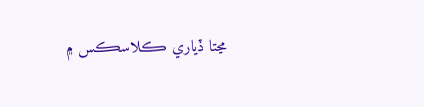مڃتا ڏياري ڪلاسڪس ۾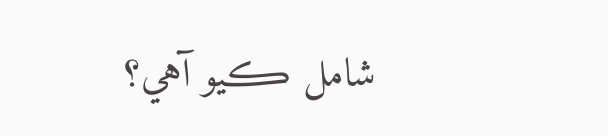شامل ڪيو آهي؟